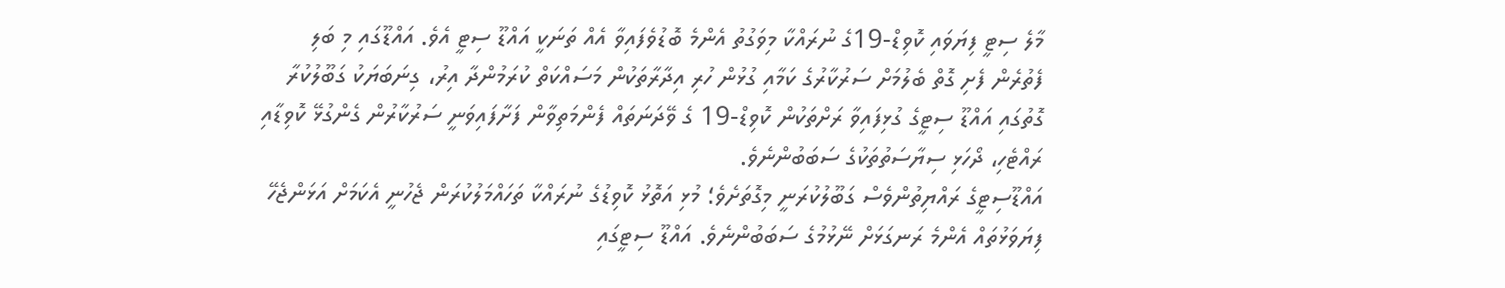މާލެ ސިޓީ ފިޔަވައި ކޮވިޑް-19ގެ ނުރައްކާ މިވަގުތު އެންމެ ބޮޑުވެފައިވާ އެއް ތަނަކީ އައްޑޫ ސިޓީ އެވެ. އައްޑޫގައި މި ބަލި ފެތުރެން ފެށި ގޮތް ބެލުމަށް ސަރުކާރުގެ ކަމާއި ގުޅުން ހުރި އިދާރާތަކުން މަސައްކަތް ކުރަމުންދާ އިރު، ގިނަބަޔަކު ގަބޫލުކުރާ ގޮތުގައި އައްޑޫ ސިޓީގެ ގުޅިފައިވާ ރަށްތަކުން ކޮވިޑް-19 ގެ ވޭދަނަތައް ފެންމަތިވާން ފަށާފައިވަނީ ސަރުކާރުން ގެންގުޅޭ ކޮވިޑާއި ރައްޓެހި، ދޯހަޅި ސިޔާސަތުތަކުގެ ސަބަބުންނެވެ.
އައްޑޫސިޓީގެ ރައްޔިތުންވެސް ގަބޫލުކުރަނީ މިގޮތަށެވެ؛ މުޅި އަތޮޅު ކޮވިޑުގެ ނުރައްކާ ތަހައްމަލުކުރަން ޖެހުނީ އެކަމަށް އަޅަންޖެހޭ ފިޔަވަޅުތައް އެންމެ ރަނގަޅަށް ނޭޅުމުގެ ސަބަބުންނެވެ. އައްޑޫ ސިޓީގައި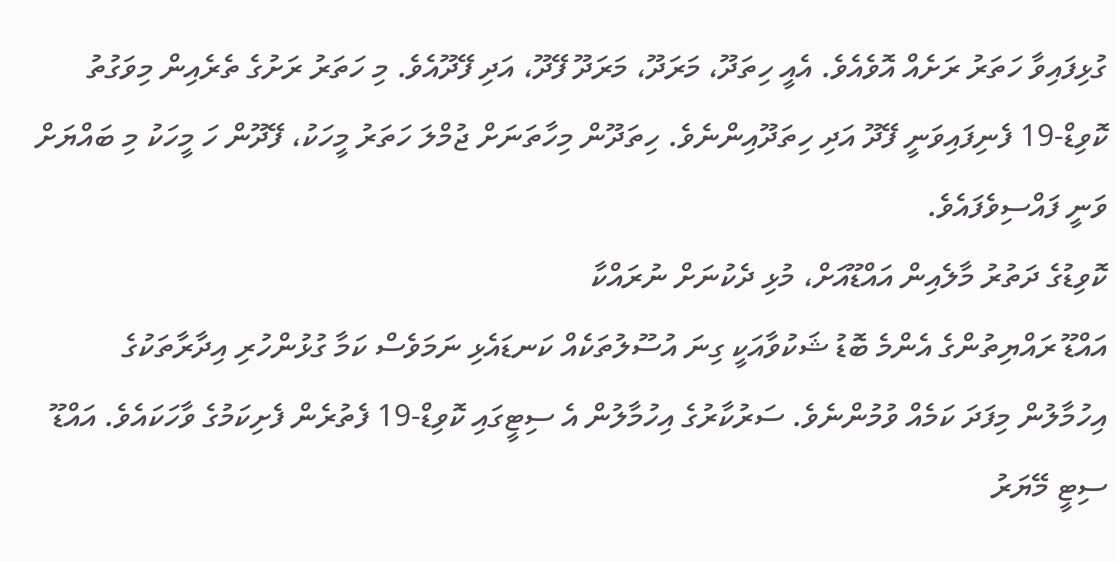ގުޅިފައިވާ ހަތަރު ރަށެއް އޮވެއެވެ. އެއީ ހިތަދޫ، މަރަދޫ، މަރަދޫ ފޭދޫ، އަދި ފޭދޫއެވެ. މި ހަތަރު ރަށުގެ ތެރެއިން މިވަގުތު ކޮވިޑް-19 ފެނިފައިވަނީ ފޭދޫ އަދި ހިތަދޫއިންނެވެ. ހިތަދޫން މިހާތަނަށް ޖުމްލަ ހަތަރު މީހަކު، ފޭދޫން ހަ މީހަކު މި ބައްޔަށް ވަނީ ފައްސިވެފައެވެ.
ކޮވިޑުގެ ދަތުރު މާލެއިން އައްޑޫއަށް، މުޅި ދެކުނަށް ނުރައްކާ
އައްޑޫ ރައްޔިތުންގެ އެންމެ ބޮޑު ޝަކުވާއަކީ ގިނަ އުސޫލުތަކެއް ކަނޑައެޅި ނަމަވެސް ކަމާ ގުޅުންހުރި އިދާރާތަކުގެ އިހުމާލުން މިފަދަ ކަމެއް ވުމުންނެވެ. ސަރުކާރުގެ އިހުމާލުން އެ ސިޓީގައި ކޮވިޑް-19 ފެތުރެން ފެށިކަމުގެ ވާހަކައެވެ. އައްޑޫ ސިޓީ މޭޔަރު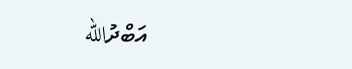އަބްދުالله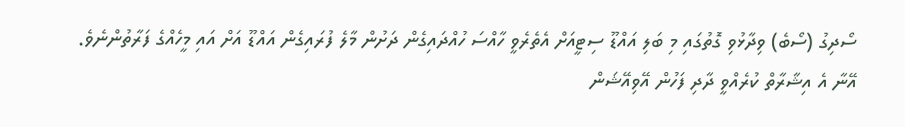ސޯދިގު (ސޯބެ) ވިދާޅުވި ގޮތުގައި މި ބަލި އައްޑޫ ސިޓީއަށް އެތެރެވީ ހާއްސަ ހުއްދައިގެން ދަށުން މާލެ ފުރައިގެން އައްޑޫ އަށް އައި މީހެއްގެ ފަރާތުންނެވެ.
އޭނާ އެ އިޝާރާތް ކުރެއްވީ ދާދި ފަހުން އޭވިއޭޝަން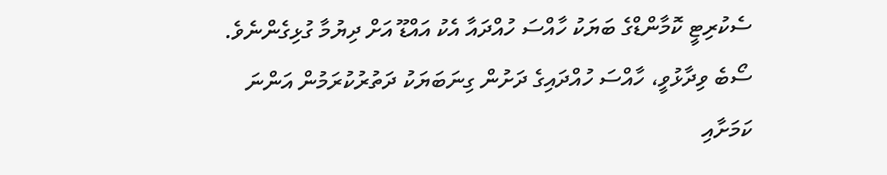ސެކުރިޓީ ކޮމާންޑްގެ ބަޔަކު ހާއްސަ ހުއްދައާ އެކު އައްޑޫ އަށް ދިޔުމާ ގުޅިގެންނެވެ.
ސޯބެ ވިދާޅުވީ، ހާއްސަ ހުއްދައިގެ ދަށުން ގިނަބަޔަކު ދަތުރުކުރަމުން އަންނަ ކަމަށާއި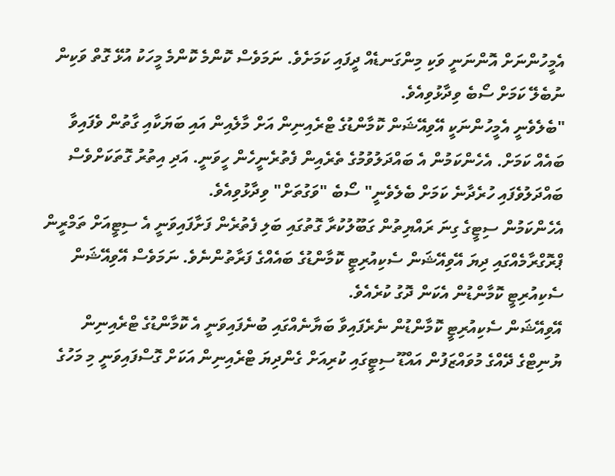އެމީހުންނަށް އޮންނަނީ ވަކި މިންގަނޑެއް ދީފައި ކަމަށެވެ. ނަމަވެސް ކޮންމެ ކޮންމެ މީހަކު އުޅޭ ގޮތް ވަކިން ނުބެލޭ ކަމަށް ސޯބެ ވިދާޅުވިއެވެ.
"ބެލެވެނީ އެމީހުންނަކީ އޭވިއޭޝަން ކޮމާންޑުގެ ޓްރެއިނިން އަށް މާލެއިން އައި ބަޔަކާއި ގާތުން ވެފައިވާ ބައެއް ކަމަށް. އެހެންކަމުން އެ ބައްދަލުވުމުގެ ތެރެއިން ފެތުރެނީހެން ހީވަނީ. އަދި އިތުރު ގޮތަކަށްވެސް ބައްދަލުވެފައި ހުރެދާނެ ކަމަށް ބެލެވެނީ" ސޯބެ "ވަގުތަށް" ވިދާޅުވިއެވެ.
އެހެންކަމުން ސިޓީގެ ގިނަ ރައްޔިތުން ގަބޫލުކުރާ ގޮތުގައި ބަލި ފެތުރެން ފަށާފައިވަނީ އެ ސިޓީއަށް ތަމްރީން ޕްރޮގްރާމެއްގައި ދިޔަ އޭވިއޭޝަން ސެކިއުރިޓީ ކޮމާންޑުގެ ބައެއްގެ ފަރާތުންނެވެ. ނަމަވެސް އޭވިއޭޝަން ސެކިއުރިޓީ ކޮމާންޑުން އެކަން ދޮގު ކުރެއެވެ.
އޭވިއޭޝަން ސެކިއުރިޓީ ކޮމާންޑުން ނެރެފައިވާ ބަޔާނެއްގައި ބުނެފައިވަނީ އެ ކޮމާންޑުގެ ޓްރެއިނިން ޔުނިޓްގެ ދޭއްގެ މުވައްޒަފުން އައްޑޫ ސިޓީގައި ކުރިއަށް ގެންދިޔަ ޓްރެއިނިން އަކަށް ގޮސްފައިވަނީ މި މަހުގެ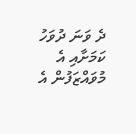ދެ ވަނަ ދުވަހު ކަމަށާއި އެ މުވައްޒަފުން އެ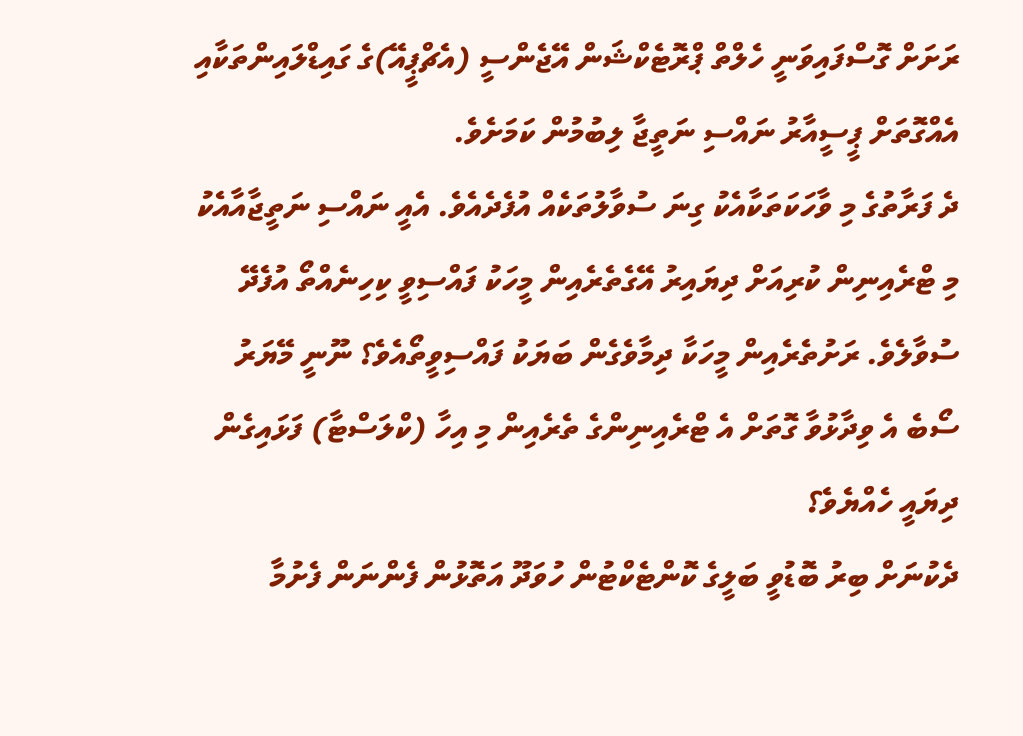ރަށަށް ގޮސްފައިވަނީ ހެލްތް ޕްރޮޓެކްޝަން އޭޖެންސީ (އެޗްޕީއޭ)ގެ ގައިޑްލައިންތަކާއި އެއްގޮތަށް ޕީސީއާރު ނައްސި ނަތީޖާ ލިބުމުން ކަމަށެވެ.
ދެ ފަރާތުގެ މި ވާހަކަތަކާއެކު ގިނަ ސުވާލުތަކެއް އުފެދެއެވެ. އެއީ ނައްސި ނަތީޖާއާއެކު މި ޓްރެއިނިން ކުރިއަށް ދިޔައިރު އޭގެތެރެއިން މީހަކު ފައްސިވީ ކިހިނެއްތޯ އުފެދޭ ސުވާލެވެ. ރަށުތެރެއިން މީހަކާ ދިމާވެގެން ބަޔަކު ފައްސިވީތޯއެވެ؟ ނޫނީ މޭޔަރު ސޯބެ އެ ވިދާޅުވާ ގޮތަށް އެ ޓްރެއިނިންގެ ތެރެއިން މި އިހާ (ކްލަސްޓާ) ފަޅައިގެން ދިޔައީ ހެއްޔެވެ؟
ދެކުނަށް ބިރު ބޮޑުވީ ބަލީގެ ކޮންޓެކްޓުން ހުވަދޫ އަތޮޅުން ފެންނަން ފެށުމާ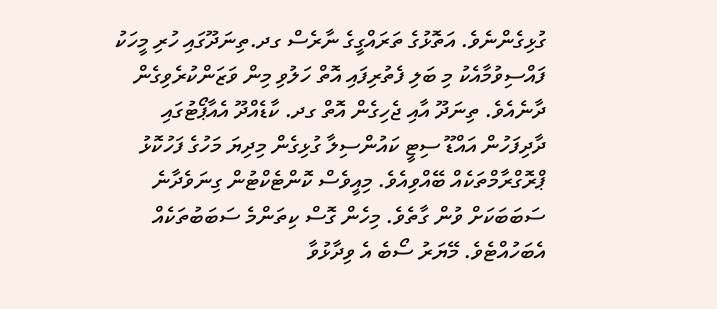ގުޅިގެންނެވެ. އަތޮޅުގެ ތަރައްގީގެ ނާރެސް ގދ.ތިނަދޫގައި ހުރި މީހަކު ފައްސިވުމާއެކު މި ބަލި ފެތުރިފައި އޮތް ހަލުވި މިން ވަޒަންކުރެވިގެން ދާނެއެވެ. ތިނަދޫ އާއި ޖެހިގެން އޮތް ގދ. ކާޑެއްދޫ އެއާޕޯޓުގައި ދާދިފަހުން އައްޑޫ ސިޓީ ކައުންސިލާ ގުޅިގެން މިދިޔަ މަހުގެ ފަހުކޮޅު ޕްރޮގްރާމްތަކެއް ބޭއްވިއެވެ. މިއީވެސް ކޮންޓެކްޓުން ގިނަވެދާނެ ސަބަބަކަށް ވުން ގާތެވެ. މިހެން ގޮސް ކިތަންމެ ސަބަބުތަކެއް އެބަހުއްޓެވެ. މޭޔަރު ސޯބެ އެ ވިދާޅުވާ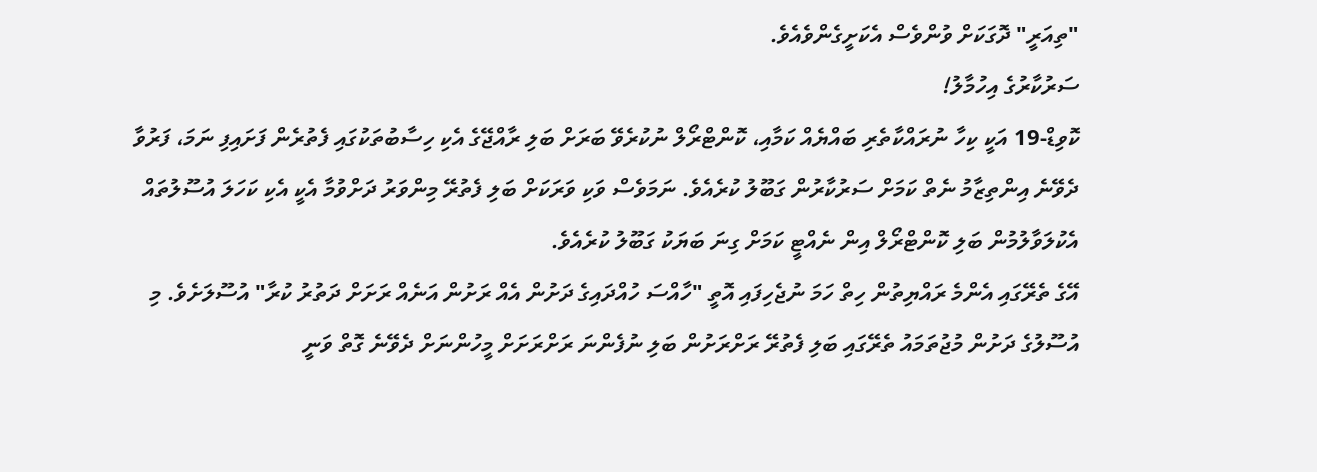"ތިއަރީ" ދޮގަކަށް ވުންވެސް އެކަށީގެންވެއެވެ.
ސަރުކާރުގެ އިހުމާލު!
ކޮވިޑް-19 އަކީ ކިހާ ނުރައްކާތެރި ބައްޔެއް ކަމާއި، ކޮންޓްރޯލް ނުކުރެވޭ ބަރަށް ބަލި ރާއްޖޭގެ އެކި ހިސާބުތަކުގައި ފެތުރެން ފަށައިފި ނަމަ، ފަރުވާ ދެވޭނެ އިންތިޒާމު ނެތް ކަމަށް ސަރުކާރުން ގަބޫލު ކުރެއެވެ. ނަމަވެސް ވަކި ވަރަކަށް ބަލި ފެތުރޭ މިންވަރު ދަށްވުމާ އެކީ އެކި ކަހަލަ އުސޫލުތައް އެކުލަވާލުމުން ބަލި ކޮންޓްރޯލް އިން ނެއްޓީ ކަމަށް ގިނަ ބަޔަކު ގަބޫލު ކުރެއެވެ.
އޭގެ ތެރޭގައި އެންމެ ރައްޔިތުން ހިތް ހަމަ ނުޖެހިފައި އޮތީ "ހާއްސަ ހުއްދައިގެ ދަށުން އެއް ރަށުން އަނެއް ރަށަށް ދަތުރު ކުރާ" އުސޫލަށެވެ. މި އުސޫލުގެ ދަށުން މުޖުތަމައު ތެރޭގައި ބަލި ފެތުރޭ ރަށްރަށުން ބަލި ނުފެންނަ ރަށްރަށަށް މީހުންނަށް ދެވޭނެ ގޮތް ވަނީ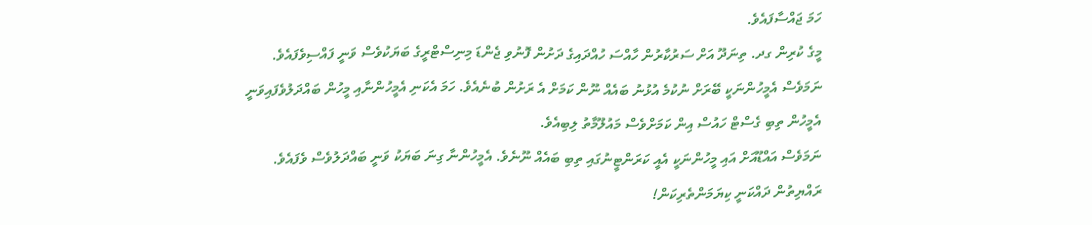ހަމަ ޖައްސާފައެވެ.
މީގެ ކުރިން ގދ. ތިނަދޫ އަށް ސަރުކާރުން ހާއްސަ ހުއްދައިގެ ދަށުން ފޮނުވި ޖެންޑަ މިނިސްޓްރީގެ ބަޔަކުވެސް ވަނީ ފައްސިވެފައެވެ. ނަމަވެސް އެމީހުންނަކީ ބޭރަށް ނުކުމެ އުޅުނު ބައެއް ނޫން ކަމަށް އެ ރަށުން ބުނެއެވެ. ހަމަ އެކަނި އެމީހުންނާއި މީހުން ބައްދަލުވެފައިވަނީ އެމީހުން ތިބި ގެސްޓް ހައުސް އިން ކަމަށްވެސް މައުލޫމާތު ލިބިއެވެ.
ނަމަވެސް އައްޑޫއަށް އައި މީހުންނަކީ އެއީ ކަރަންޓީނުގައި ތިބި ބައެއް ނޫނެވެ. އެމީހުންނާ ގިނަ ބަޔަކު ވަނީ ބައްދަލުވެސް ވެފައެވެ.
ރައްޔިތުން ދައްކަނީ ކިޔަމަންތެރިކަން!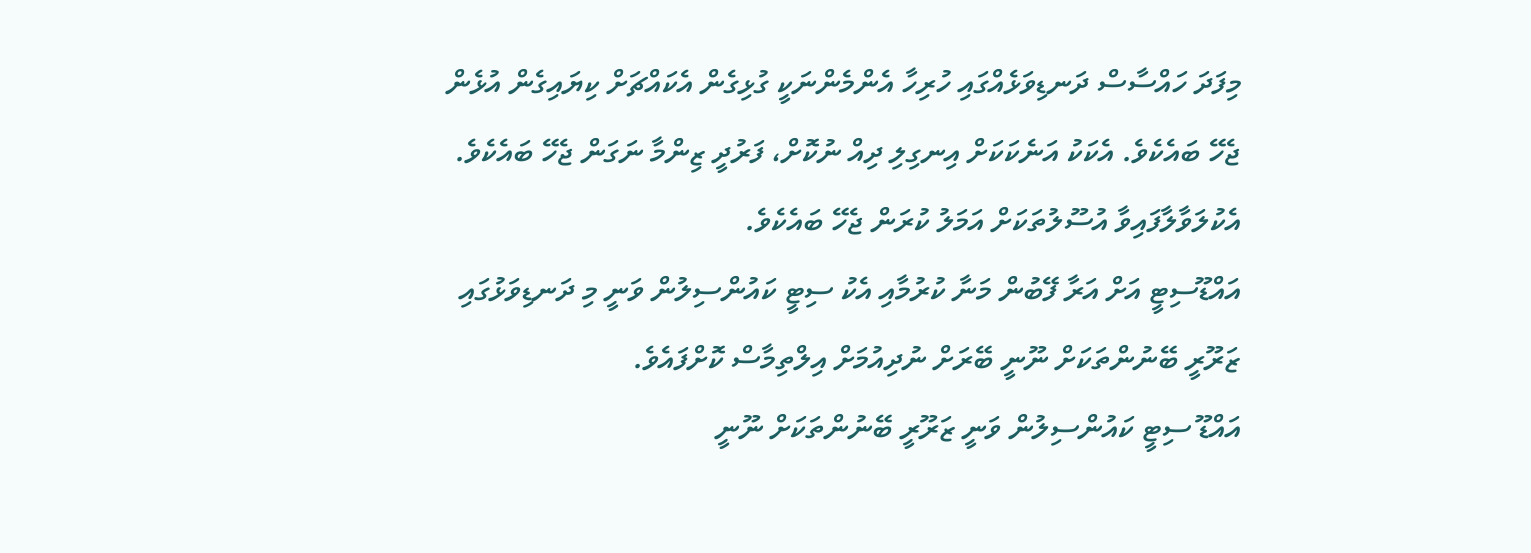މިފަދަ ހައްސާސް ދަނޑިވަޅެއްގައި ހުރިހާ އެންމެންނަކީ ގުޅިގެން އެކައްޗަށް ކިޔައިގެން އުޅެން ޖެހޭ ބައެކެވެ. އެކަކު އަނެކަކަށް އިނގިލި ދިއް ނުކޮށް، ފަރުދީ ޒިންމާ ނަގަން ޖެހޭ ބައެކެވެ. އެކުލަވާލާފައިވާ އުސޫލުތަކަށް އަމަލު ކުރަން ޖެހޭ ބައެކެވެ.
އައްޑޫސިޓީ އަށް އަރާ ފޭބުން މަނާ ކުރުމާއި އެކު ސިޓީ ކައުންސިލުން ވަނީ މި ދަނޑިވަޅުގައި ޒަރޫރީ ބޭނުންތަކަށް ނޫނީ ބޭރަށް ނުދިއުމަށް އިލްތިމާސް ކޮށްފައެވެ.
އައްޑޫ ސިޓީ ކައުންސިލުން ވަނީ ޒަރޫރީ ބޭނުންތަކަށް ނޫނީ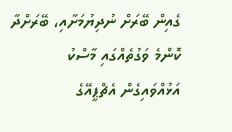ގެއިން ބޭރަށް ނުދިޔުމަށާއި، ބޭރަށްދާ ކޮންމެ ވަގުތެއްގައި މާސްކު އަޅުއްވައިގެން އެޗްޕީއޭގެ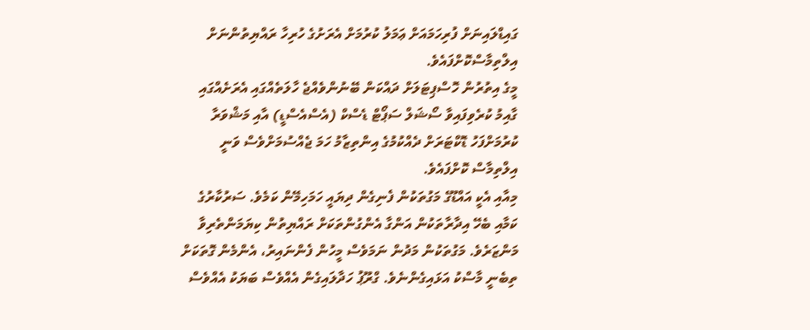ގައިޑްލައިނަށް ފުރިހަމައަށް ޢަމަލު ކުރުމަށް އެރަށުގެ ހުރިހާ ރައްޔިތުންނަށް އިލްތިމާސްކޮށްފައެވެ.
މީގެ އިތުރުން ހޮސްޕިޓަލަށް ދައްކަން ބޭނުންވެއްޖެ ހާލަތެއްގައި އެރަށެއްގައި ގާއިމު ކުރެވިފައިވާ ސޯޝަލް ސަޕޯޓް ޑެސްކް (އެސްއެސްޑީ) އާއި މަޝްވަރާ ކުރުމަށްފަހު ޑޮކްޓަރަށް ދެއްކުމުގެ އިންތިޒާމު ހަމަ ޖެއްސުމަށްވެސް ވަނީ އިލްތިމާސް ކޮށްފައެވެ.
މިއާއި އެކީ އައްޑޫގެ މަގުތަކުން ފެނިގެން ދިޔައީ ހަމަހިމޭން ކަމެވެ. ސަރުކާރުގެ ކަމާއި ބެހޭ އިދާރާތަކުން އަންގާ އެންގުންތަކަށް ރައްޔިތުން ކިޔަމަންތެރިވާ މަންޒަރެވެ. މަގުތަކުން މަދުން ނަމަވެސް މީހުން ފެންނައިރު، އެންމެން ގޮތަކަށް ތިބެނީ މާސްކު އަޅައިގެންނެވެ. ގްރޫޕު ހަދާލައިގެން އެއްވެސް ބަޔަކު އެއްވެސް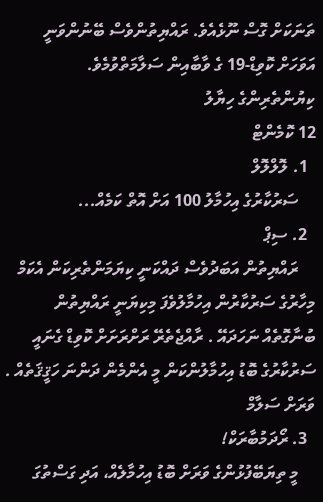ތަނަކަށް ގޮސް ނޫޅެއެވެ. ރައްޔިތުންވެސް ބޭނުންވަނީ އަވަހަށް ކޮވިޑް-19 ގެ ވާބާއިން ސަލާމަތްވުމެވެ.
ކިޔުންތެރިންގެ ހިޔާލު
12 ކޮމެންޓް
  1. ލޮލްލޮލް
    ސަރުކާރުގެ އިހުމާލު 100 އަށް އޮތް ކަމެއް...
  2. ސިޕް
    ރައްޔިތުން އަބަދުވެސް ދައްކަނީ ކިޔަމަންތެރިކަން އެކަމް މިހާރުގެ ސަރުކާރުން އިހުމާލުވެފަ މިކިޔަނީ ރައްޔިތުން ބުނާގޮތެއް ނަހަދައޭ . ރާއްޖެތެރޭ ރަށްރަށަށް ކޮވިޑް ގެނައީ ސަރުކާރުގެ ބޮޑު އިހުމާލުންކަން މީ އެންމެން ދަންނަ ހަޤީޤަތެއް . ވަރަށް ސަލާމް
  3. ރޯދަމުބާރަކް!
    މީ ތިޔަބޭފުޅުންގެ ވަރަށް ބޮޑު އިހުމާލެއް، އަދި ގަސްތުގަ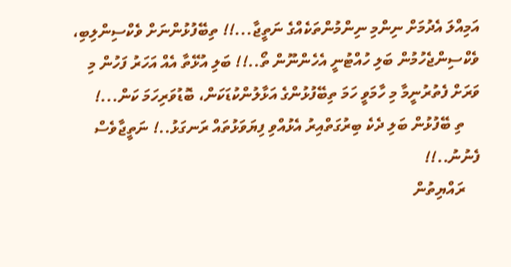އަމިއްލަ އެދުމަށް ނިންމި ނިންމުންތަކެއްގެ ނަތީޖާ...!! ތިބޭފުޅުންނަށް ވެކްސިންލިބި، ވެކްސިންޖެހުމުން ބަލި ހުއްޓުނީ އެހެންނޫން ތޯ..!! ބަލި އުޅޭތާ އެއް އަހަރު ފަހުން މި ވަރަށް ފެތުރުނީމާ މި ހާމަވީ ހަމަ ތިބޭފުޅުންގެ އަޅާލުންކުޑަކަން، ބޮޑުވަރިހަމަ ކަން...!
    ތި ބޭފުޅުން ބަލި ދެކެ ބިރުގަތްއިރު އެޅުއްވި ފިޔަވަޅުތައް ރަނގަޅު..! ނަތީޖާވެސް ފެނުނު..!!
    ރައްޔިތުން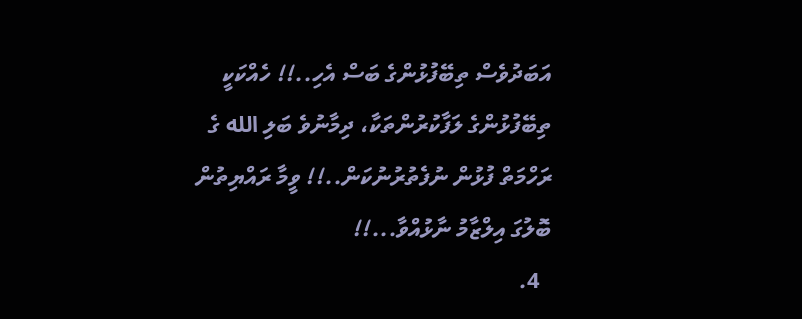އަބަދުވެސް ތިބޭފުޅުންގެ ބަސް އެހި..!! ހެއްކަކީ ތިބޭފުޅުންގެ ލަފާކުރުންތަކާ، ދިމާނުވެ ބަލި الله ގެ ރަހްމަތް ފުޅުން ނުފެތުރުނުކަން..!! ވީމާ ރައްޔިތުން ބޮލުގަ އިލްޒާމު ނާޅުއްވާ...!!
  4.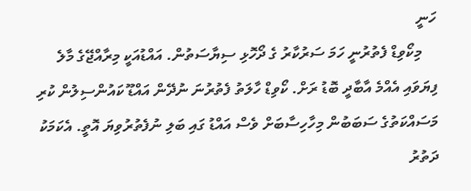ހަނީ
    މިކޯވިޑް ފެތުރުނީ ހަމަ ސަރުކާރު ގެ ދޯހޮޅި ސިޔާސަތުން. އައްޑުއަކީ މިރާއްޖޭގެ މާލެ ފިޔަވައި އެއްމެ އާބާދީ ބޮޑު ރަށް. ކޯވިޑް ހާލަތު ފެތުރުނަ ނުދޭން އައްޑޫ ކައުންސިލުން ކުރި މަސައްކަތުގެ ސަބަބުން މިހާހިސާބަށް ވެސް އައްޑު ގައި ބަލި ނުފެތުރުވިޔަ އޮތީ. އެކަމަކު ދަތުރު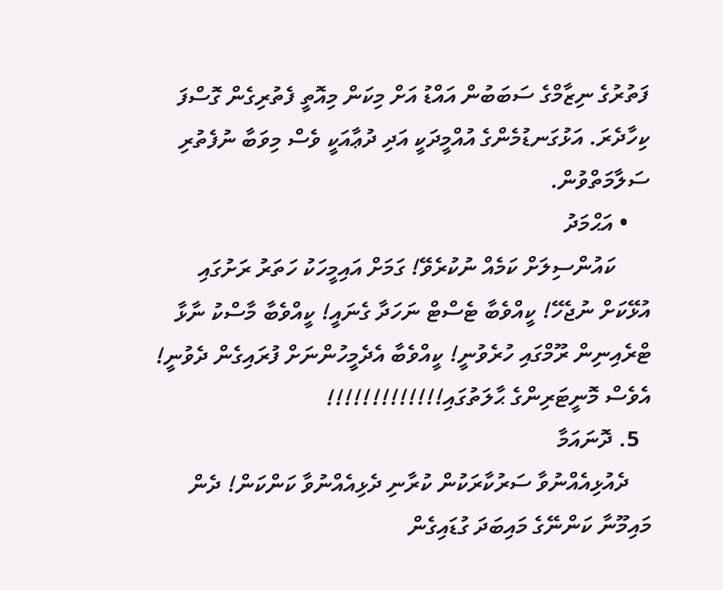ފަތުރުގެ ނިޒާމްގެ ސަބަބުން އައްޑު އަށް މިކަން މިއޮތީ ފެތުރިގެން ގޮސްފަ ކިހާދެރަ. އަޅުގަނޑުމެންގެ އުއްމީދަކީ އަދި ދުޢާއަކީ ވެސް މިވަބާ ނުފެތުރި ސަލާމަތްވުން.
    • އަޙްމަދު
      ކައުންސިލަށް ކަމެއް ނުކުރެވޭ! ގަމަށް އައިމީހަކު ހަތަރު ރަށުގައި އުޅޭކަށް ނުޖެހޭ! ކީއްވެބާ ޓެސްޓް ނަހަދާ ގެނައީ! ކީއްވެބާ މާސްކު ނާޅާ ޓްރެއިނިން ރޫމްގައި ހުރެވުނީ! ކީއްވެބާ އެދެމީހުންނަށް ފުރައިގެން ދެވުނީ! އެވެސް މޮނީޓަރިންގެ ޙާލަތުގައި!!!!!!!!!!!!!
  5. ދޮނައަމާ
    ދެއުޅިއެއްނުވާ ސަރުކާރަކުން ކުރާނި ދެޅިއެއްނުވާ ކަންކަން! ދެން މައިމޫނާ ކަންނޭގެ މައިބަދަ ގުޑައިގެން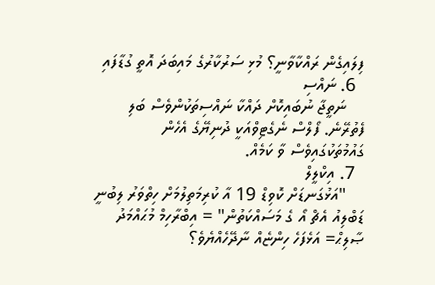ފިލައިގެން ރައްކާވާނީ؟ މުޅި ސަރުކާރުގެ މައިބަދަ އޮތީ ގުޑާފައި
  6. ނައްސި
    ނަތީޖާ ނުބައިކޮށް ދައްކާ ނައްސިތަކުންވެސް ބަލި ފެތުރޭނެ. ފޯލްސް ނެގެޓިވްއަކީ ދުނިޔޭގެ އެހެން ގައުމުތަކުގައިވެސް ވާ ކަމެއް.
  7. އިކްލީލް
    "އަޅުގަނޑަށް ކޮވިޑް 19 އާ ކުރިމަތިލުމަށް ހިތްވަރު ލިބުނީ ޑަބްލިއު އެޗް އޯ ގެ މަސައްކަތުން" = އިބްރާހިމް މުޙައްމަދު ޞާލިޙް= އަޅެފަހެ ހިންޏެއް ނާދޭހެއްޔެވެ؟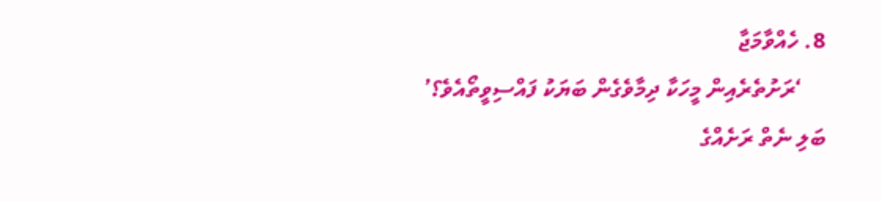8. ހެއްވާމަޖާ
    ‘ރަށުތެރެއިން މީހަކާ ދިމާވެގެން ބަޔަކު ފައްސިވީތޯއެވެ؟’ ބަލި ނެތް ރަށެއްގެ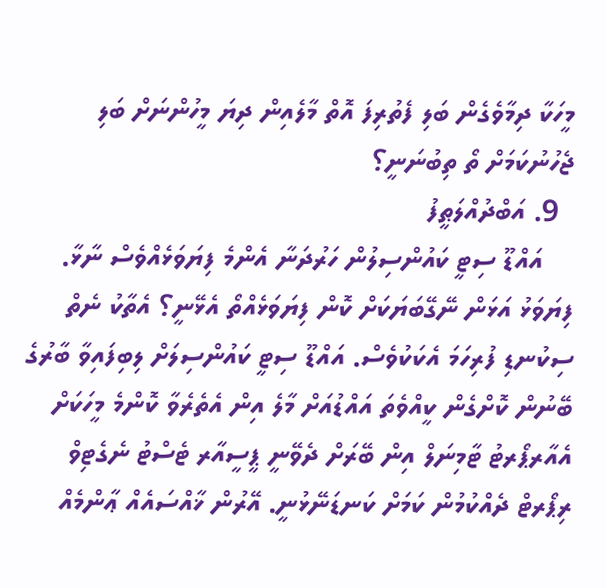މީހަކާ ދިމާވެގެން ބަލި ފެތުރިފަ އޮތް މާލެއިން ދިޔަ މީހުންނަށް ބަލި ޖެހުނުކަމަށް ތޯ ތިބުނަނީ؟
  9. އަބްދުއްލަޠީފު
    އައްޑޫ ސިޓީ ކައުންސިލުން ހަރުދަނާ އެންމެ ފިޔަވަޅެއްވެސް ނާޅާ. ފިޔަވަޅު އަޅަން ނޭގޭބަޔަކަށް ކޮން ފިޔަވަޅެއްތޯ އެޅޭނީ؟ އެތާކު ނެތް ސިކުނޑި ފުރިހަމަ އެކަކުވެސް. އައްޑޫ ސިޓީ ކައުންސިލަށް ލިބިފައިވާ ބާރުގެ ބޭނުން ކޮށްގެން ކީއްވެތަ އައްޑުއަށް މާލެ އިން އެތެރެވާ ކޮންމެ މީހަކަށް އެއާރޕޯރޓު ޓާމިނަލް އިން ބޭރަށް ދެވޭނީ ޕީސީއާރ ޓެސްޓު ނެގެޓިވް ރިޕޯރޓް ދެއްކުމުން ކަމަށް ކަނޑަނޭޅުނީ. އޭރުން ޚާއްސައެއް ޢާންމެއް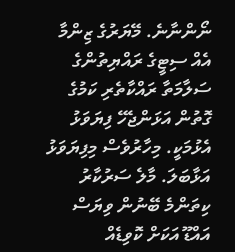ނޯންނާނެ. މޭޔަރުގެ ޒިންމާ އެއް ސިޓީގެ ރައްޔިތުންގެ ސަލާމަތާ ރައްކާތެރި ކަމުގެ ގޮތުން އަޅަންޖެހޭ ފިޔަވަޅު އެޅުމަކީ. މިހާރުވެސް މިފިޔަވަޅު އަޅާބަލަ. މާލެ ސަރުކާރު ކިތަންމެ ބޭނުން ވިޔަސް އައްޑޫ އަކަށް ކޮވިޑެއް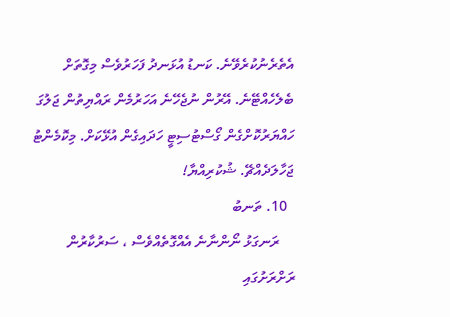އެތެރެނުކުރެވޭނެ. ކަނޑު އުޅަނދު ފަހަރުވެސް މިގޮތަށް ބެލެހެއްޓޭނެ. އޭރުން ނުޖެހޭނެ އަހަރުމެން ރައްޔިތުން ޖަލުގަ ހައްޔަރުކޮށްގެން ގޯސްޓުސިޓީ ހަދައިގެން އުޅޭކަށް. މިކޮމެންޓު ޖަހާލަދެއްޗޭ. ޝުކުރިއްޔާ!
  10. ތަނބު
    ރަނގަޅު ނޯންނާނެ އެއްގޮތެއްވެސް ، ސަރުކާރުން ރަށްރަށުގައި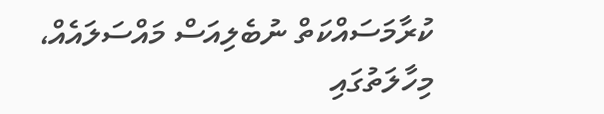ކުރާމަސައްކަތް ނުބެލިއަސް މައްސަލައެއް، މިހާލަތުގައި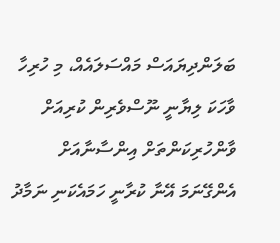ބަލަންދިޔައަސް މައްސަލައެއް، މި ހުރިހާ ވާހަކަ ލިޔާނީ ނޫސްވެރިން ކުރިއަށް ވާންހުރިކަންތަށް އިންސާނާއަށް އެންގޭނަމަ އޭނާ ކުރާނީ ހަމައެކަނި ނަމާދު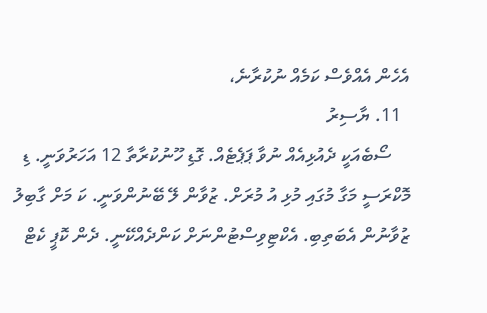އެހެން އެއްވެސް ކަމެއް ނުކުރާނެ،
  11. ޔާސިރު
    ސޯބެއަކީ ދެއުޅިއެއް ނުވާ ޕަޕެޓެއް. ގޮޑި ހޫނުކުރާތާ 12 އަހަރުވަނީ. ޑި މޮކްރަސީ މަގާ މުގައި މުޅި އު މުރަށް. ޒުވާން ލޭ ބޭނުންވަނީ. ކަ މަށް ގާބިލު ޒުވާނުން އެބަތިބި. އެކްޓިވިސްޓުންނަށް ކަންދެއްކޭނީ. ދެން ކޮޕީ ކެޓް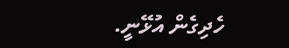ހެދިގެން އުޅޭނީ.